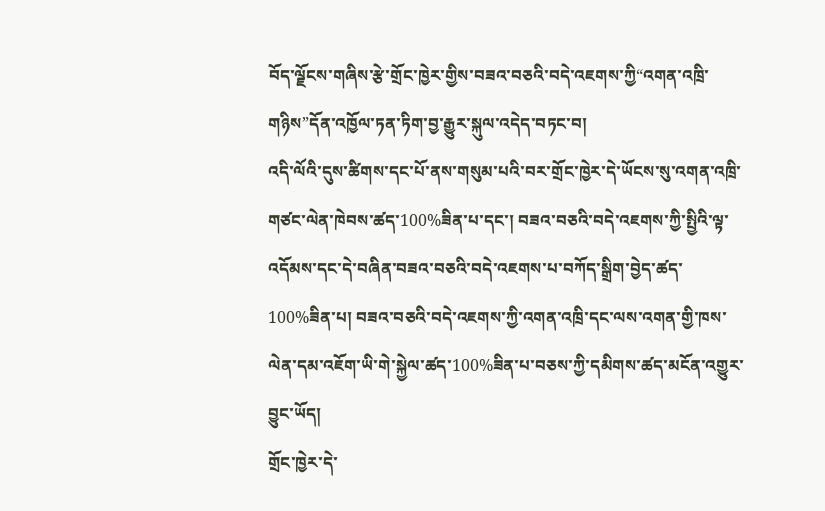བོད་ལྗོངས་གཞིས་རྩེ་གྲོང་ཁྱེར་གྱིས་བཟའ་བཅའི་བདེ་འཇགས་ཀྱི“འགན་འཁྲི་གཉིས”དོན་འཁྱོལ་ཏན་ཏིག་བྱ་རྒྱུར་སྐུལ་འདེད་བཏང་བ།
འདི་ལོའི་དུས་ཚིགས་དང་པོ་ནས་གསུམ་པའི་བར་གྲོང་ཁྱེར་དེ་ཡོངས་སུ་འགན་འཁྲི་གཙང་ལེན་ཁེབས་ཚད་100%ཟིན་པ་དང་། བཟའ་བཅའི་བདེ་འཇགས་ཀྱི་སྤྱིའི་ལྟ་འདོམས་དང་དེ་བཞིན་བཟའ་བཅའི་བདེ་འཇགས་པ་བཀོད་སྒྲིག་བྱེད་ཚད་100%ཟིན་པ། བཟའ་བཅའི་བདེ་འཇགས་ཀྱི་འགན་འཁྲི་དང་ལས་འགན་གྱི་ཁས་ལེན་དམ་འཇོག་ཡི་གེ་སྐྱེལ་ཚད་100%ཟིན་པ་བཅས་ཀྱི་དམིགས་ཚད་མངོན་འགྱུར་བྱུང་ཡོད།
གྲོང་ཁྱེར་དེ་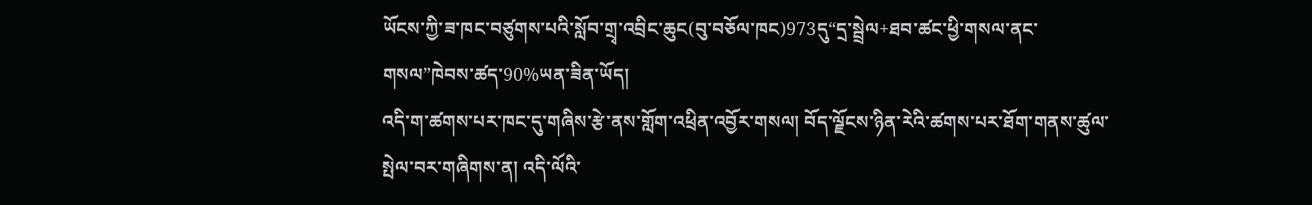ཡོངས་ཀྱི་ཟ་ཁང་བཙུགས་པའི་སློབ་གྲྭ་འབྲིང་ཆུང(བུ་བཅོལ་ཁང)973དུ“དྲ་སྦྲེལ+ཐབ་ཚང་ཕྱི་གསལ་ནང་གསལ”ཁེབས་ཚད་90%ཡན་ཟིན་ཡོད།
འདི་ག་ཚགས་པར་ཁང་དུ་གཞིས་རྩེ་ནས་གློག་འཕྲིན་འབྱོར་གསལ། བོད་ལྗོངས་ཉིན་རེའི་ཚགས་པར་ཐོག་གནས་ཚུལ་སྤེལ་བར་གཞིགས་ན། འདི་ལོའི་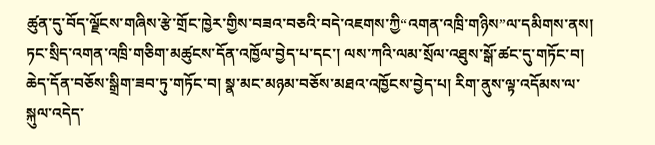ཚུན་དུ་བོད་ལྗོངས་གཞིས་རྩེ་གྲོང་ཁྱེར་གྱིས་བཟའ་བཅའི་བདེ་འཇགས་ཀྱི“འགན་འཁྲི་གཉིས”ལ་དམིགས་ནས། ཏང་སྲིད་འགན་འཁྲི་གཅིག་མཚུངས་དོན་འཁྱོལ་བྱེད་པ་དང་། ལས་ཀའི་ལམ་སྲོལ་འཐུས་སྒོ་ཚང་དུ་གཏོང་བ། ཆེད་དོན་བཅོས་སྒྲིག་ཟབ་ཏུ་གཏོང་བ། སྣ་མང་མཉམ་བཅོས་མཐའ་འཁྱོངས་བྱེད་པ། རིག་ནུས་ལྟ་འདོམས་ལ་སྐུལ་འདེད་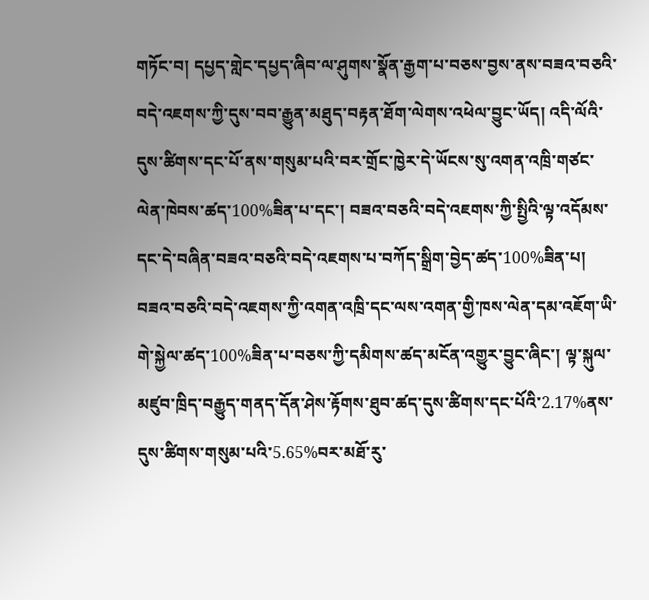གཏོང་བ། དཔྱད་གླེང་དཔྱད་ཞིབ་ལ་ཤུགས་སྣོན་རྒྱག་པ་བཅས་བྱས་ནས་བཟའ་བཅའི་བདེ་འཇགས་ཀྱི་དུས་བབ་རྒྱུན་མཐུད་བརྟན་ཐོག་ལེགས་འཕེལ་བྱུང་ཡོད། འདི་ལོའི་དུས་ཚིགས་དང་པོ་ནས་གསུམ་པའི་བར་གྲོང་ཁྱེར་དེ་ཡོངས་སུ་འགན་འཁྲི་གཙང་ལེན་ཁེབས་ཚད་100%ཟིན་པ་དང་། བཟའ་བཅའི་བདེ་འཇགས་ཀྱི་སྤྱིའི་ལྟ་འདོམས་དང་དེ་བཞིན་བཟའ་བཅའི་བདེ་འཇགས་པ་བཀོད་སྒྲིག་བྱེད་ཚད་100%ཟིན་པ། བཟའ་བཅའི་བདེ་འཇགས་ཀྱི་འགན་འཁྲི་དང་ལས་འགན་གྱི་ཁས་ལེན་དམ་འཇོག་ཡི་གེ་སྐྱེལ་ཚད་100%ཟིན་པ་བཅས་ཀྱི་དམིགས་ཚད་མངོན་འགྱུར་བྱུང་ཞིང་། ལྟ་སྐུལ་མཛུབ་ཁྲིད་བརྒྱུད་གནད་དོན་ཤེས་རྟོགས་ཐུབ་ཚད་དུས་ཚིགས་དང་པོའི་2.17%ནས་དུས་ཚིགས་གསུམ་པའི་5.65%བར་མཐོ་རུ་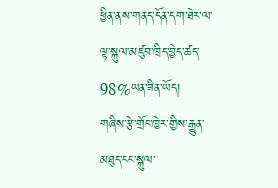ཕྱིན་ནས་གནད་དོན་དག་ཐེར་ལ་ལྟ་སྐུལ་མཛུབ་ཁྲིད་བྱེད་ཚད་98%ཡན་ཟིན་ཡོད།
གཞིས་རྩེ་གྲོང་ཁྱེར་གྱིས་རྒྱུན་མཐུད་ངང་སྐུལ་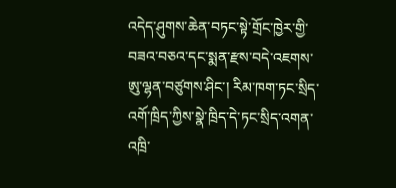འདེད་ཤུགས་ཆེན་བཏང་སྟེ་གྲོང་ཁྱེར་གྱི་བཟའ་བཅའ་དང་སྨན་རྫས་བདེ་འཇགས་ཨུ་ལྷན་བཙུགས་ཤིང་། རིམ་ཁག་ཏང་སྲིད་འགོ་ཁྲིད་ཀྱིས་སྣེ་ཁྲིད་དེ་ཏང་སྲིད་འགན་འཁྲི་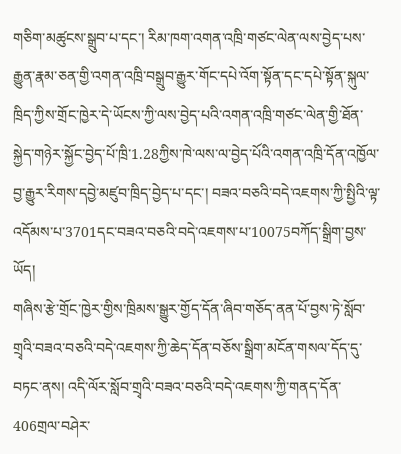གཅིག་མཚུངས་སྒྲུབ་པ་དང་། རིམ་ཁག་འགན་འཁྲི་གཙང་ལེན་ལས་བྱེད་པས་རྒྱུན་རྣམ་ཅན་གྱི་འགན་འཁྲི་བསྒྲུབ་རྒྱུར་གོང་དཔེ་འོག་སྟོན་དང་དཔེ་སྟོན་སྐུལ་ཁྲིད་ཀྱིས་གྲོང་ཁྱེར་དེ་ཡོངས་ཀྱི་ལས་བྱེད་པའི་འགན་འཁྲི་གཙང་ལེན་གྱི་ཐོན་སྐྱེད་གཉེར་སྐྱོང་བྱེད་པོ་ཁྲི་1.28ཀྱིས་ཁེ་ལས་ལ་བྱེད་པོའི་འགན་འཁྲི་དོན་འཁྱོལ་བྱ་རྒྱུར་རིགས་དབྱེ་མཛུབ་ཁྲིད་བྱེད་པ་དང་། བཟའ་བཅའི་བདེ་འཇགས་ཀྱི་སྤྱིའི་ལྟ་འདོམས་པ་3701དང་བཟའ་བཅའི་བདེ་འཇགས་པ་10075བཀོད་སྒྲིག་བྱས་ཡོད།
གཞིས་རྩེ་གྲོང་ཁྱེར་གྱིས་ཁྲིམས་སྒྱུར་གྱོད་དོན་ཞིབ་གཅོད་ནན་པོ་བྱས་ཏེ་སློབ་གྲྭའི་བཟའ་བཅའི་བདེ་འཇགས་ཀྱི་ཆེད་དོན་བཅོས་སྒྲིག་མངོན་གསལ་དོད་དུ་བཏང་ནས། འདི་ལོར་སློབ་གྲྭའི་བཟའ་བཅའི་བདེ་འཇགས་ཀྱི་གནད་དོན་406གྲལ་བཤེར་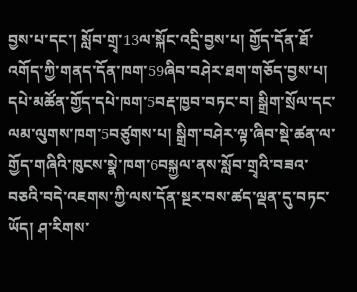བྱས་པ་དང་། སློབ་གྲྭ་13ལ་སྐོང་འདྲི་བྱས་པ། གྱོད་དོན་ཐོ་འགོད་ཀྱི་གནད་དོན་ཁག་59ཞིབ་བཤེར་ཐག་གཅོད་བྱས་པ། དཔེ་མཚོན་གྱོད་དཔེ་ཁག་5བརྡ་ཁྱབ་བཏང་བ། སྒྲིག་སྲོལ་དང་ལམ་ལུགས་ཁག་5བཙུགས་པ། སྒྲིག་བཤེར་ལྟ་ཞིབ་སྡེ་ཚན་ལ་གྱོད་གཞིའི་ཁུངས་སྣེ་ཁག་6བསྐྱལ་ནས་སློབ་གྲྭའི་བཟའ་བཅའི་བདེ་འཇགས་ཀྱི་ལས་དོན་སྔར་བས་ཚད་ལྡན་དུ་བཏང་ཡོད། ཤ་རིགས་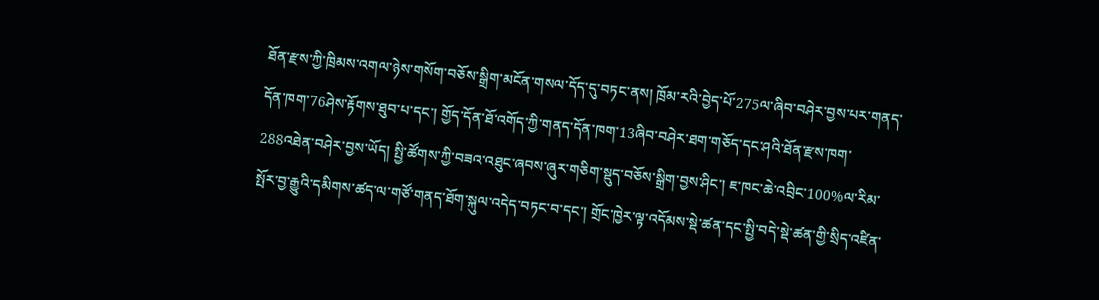ཐོན་རྫས་ཀྱི་ཁྲིམས་འགལ་ཉེས་གསོག་བཅོས་སྒྲིག་མངོན་གསལ་དོད་དུ་བཏང་ནས། ཁྲོམ་རའི་བྱེད་པོ་275ལ་ཞིབ་བཤེར་བྱས་པར་གནད་དོན་ཁག་76ཤེས་རྟོགས་ཐུབ་པ་དང་། གྱོད་དོན་ཐོ་འགོད་ཀྱི་གནད་དོན་ཁག་13ཞིབ་བཤེར་ཐག་གཅོད་དང་ཤའི་ཐོན་རྫས་ཁག་288འཐེན་བཤེར་བྱས་ཡོད། སྤྱི་ཚོགས་ཀྱི་བཟའ་འཐུང་ཞབས་ཞུར་གཅིག་སྡུད་བཅོས་སྒྲིག་བྱས་ཤིང་། ཇ་ཁང་ཆེ་འབྲིང་100%ལ་རིམ་སྤོར་བྱ་རྒྱུའི་དམིགས་ཚད་ལ་གཙོ་གནད་ཐོག་སྐུལ་འདེད་བཏང་བ་དང་། གྲོང་ཁྱེར་ལྟ་འདོམས་སྡེ་ཚན་དང་སྤྱི་བདེ་སྡེ་ཚན་གྱི་སྲིད་འཛིན་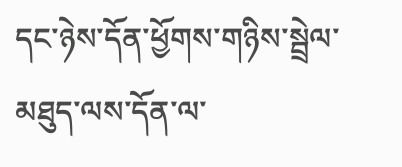དང་ཉེས་དོན་ཕྱོགས་གཉིས་སྦྲེལ་མཐུད་ལས་དོན་ལ་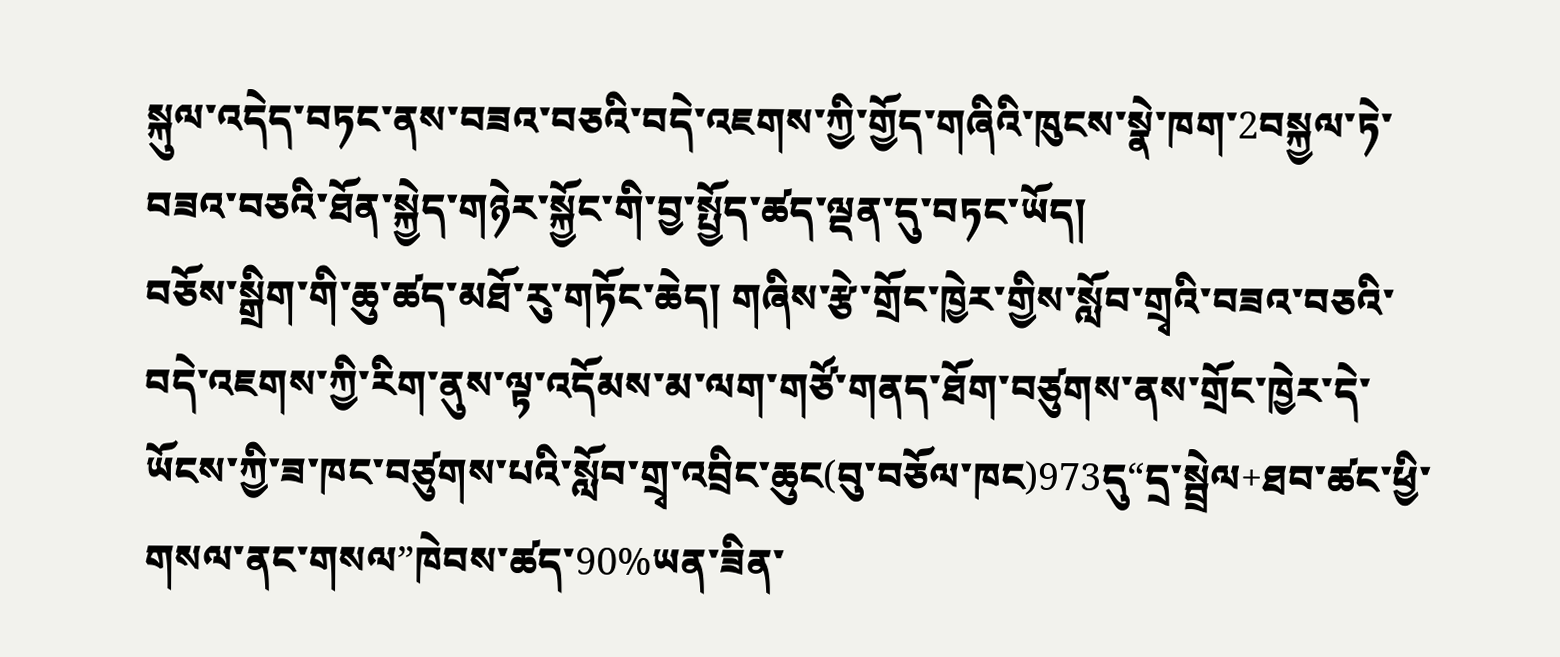སྐུལ་འདེད་བཏང་ནས་བཟའ་བཅའི་བདེ་འཇགས་ཀྱི་གྱོད་གཞིའི་ཁུངས་སྣེ་ཁག་2བསྐྱལ་ཏེ་བཟའ་བཅའི་ཐོན་སྐྱེད་གཉེར་སྐྱོང་གི་བྱ་སྤྱོད་ཚད་ལྡན་དུ་བཏང་ཡོད།
བཅོས་སྒྲིག་གི་ཆུ་ཚད་མཐོ་རུ་གཏོང་ཆེད། གཞིས་རྩེ་གྲོང་ཁྱེར་གྱིས་སློབ་གྲྭའི་བཟའ་བཅའི་བདེ་འཇགས་ཀྱི་རིག་ནུས་ལྟ་འདོམས་མ་ལག་གཙོ་གནད་ཐོག་བཙུགས་ནས་གྲོང་ཁྱེར་དེ་ཡོངས་ཀྱི་ཟ་ཁང་བཙུགས་པའི་སློབ་གྲྭ་འབྲིང་ཆུང(བུ་བཅོལ་ཁང)973དུ“དྲ་སྦྲེལ+ཐབ་ཚང་ཕྱི་གསལ་ནང་གསལ”ཁེབས་ཚད་90%ཡན་ཟིན་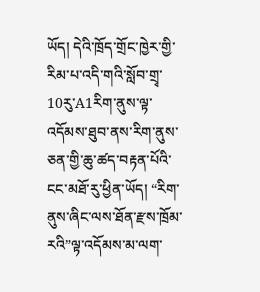ཡོད། དེའི་ཁྲོད་གྲོང་ཁྱེར་གྱི་རིམ་པ་འདི་གའི་སློབ་གྲྭ་10རུ་A1རིག་ནུས་ལྟ་འདོམས་ཐུབ་ནས་རིག་ནུས་ཅན་གྱི་ཆུ་ཚད་བརྟན་པོའི་ངང་མཐོ་རུ་ཕྱིན་ཡོད། “རིག་ནུས་ཞིང་ལས་ཐོན་རྫས་ཁྲོམ་རའི”ལྟ་འདོམས་མ་ལག་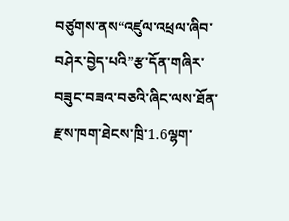བཙུགས་ནས“འཛུལ་འཕྲལ་ཞིབ་བཤེར་བྱེད་པའི”རྩ་དོན་གཞིར་བཟུང་བཟའ་བཅའི་ཞིང་ལས་ཐོན་རྫས་ཁག་ཐེངས་ཁྲི་1.6ལྷག་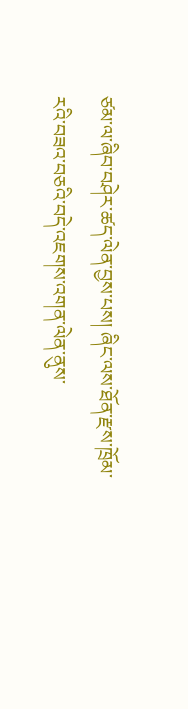ཙམ་ལ་ཞིབ་བཤེར་ཚད་ལེན་བྱས་པས། ཞིང་ལས་ཐོན་རྫས་ཁྲོམ་རའི་བཟའ་བཅའི་བདེ་འཇགས་འགན་ལེན་ནུས་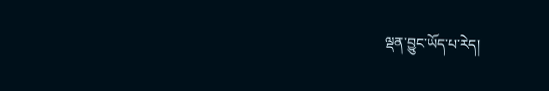ལྡན་བྱུང་ཡོད་པ་རེད།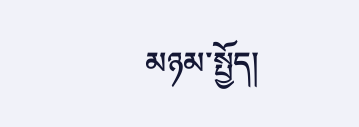མཉམ་སྤྱོད།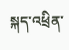སྐད་འཕྲིན་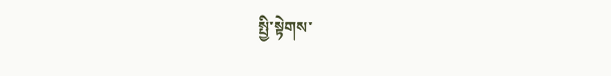སྤྱི་སྟེགས་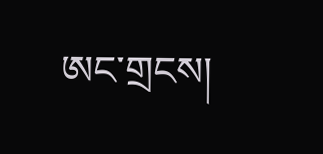ཨང་གྲངས།